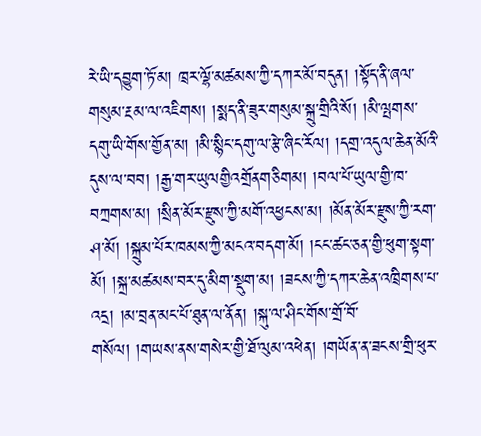རེ་ཡི་དབྱུག་ཏོ་མ། ཁྲར་ལྷོ་མཚམས་ཀྱི་དཀར་མོ་བདུན། །སྟོད་ནི་ཞལ་གསུམ་རྔམ་ལ་འཇིགས། །སྨད་ནི་ཟུར་གསུམ་སྐྲུ་གྲིའི་སོ། །མི་ལྤགས་དགུ་ཡི་གོས་གྱོན་མ། །མི་སྙིང་དགུ་ལ་རྩེ་ཞིང་རོལ། །དགྲ་འདུལ་ཆེན་མོའི་དུས་ལ་བབ། །རྒྱ་གར་ཡུལགྱིའགྲོནགཅིགམ། །བལ་པོ་ཡུལ་གྱི་ཁ་བཀྲགས་མ། །སྲིན་མོར་རྫུས་ཀྱི་མགོ་འཕྱངས་མ། །མོན་མོར་རྫུས་ཀྱི་རག་ཤ་མོ། །སྐྲུམ་པོར་ཁམས་ཀྱི་མངའ་བདག་མོ། །ངང་ཚང་ཅན་གྱི་ཕུག་སྟག་མོ། །སྐྲ་མཚམས་བར་དུ་མིག་སྡུག་མ། །ཟངས་ཀྱི་དཀར་ཆེན་འཁྲིགས་པ་འདྲ། །མ་བྲན་མང་པོ་ཐུན་ལ་ནོན། །སྐུ་ལ་ཤིང་གོས་གྲོ་བོ་གསོལ། །གཡས་ནས་གསེར་གྱི་ཐོ་ལུམ་འཕེན། །གཡོན་ན་ཟངས་གྲི་ཕུར་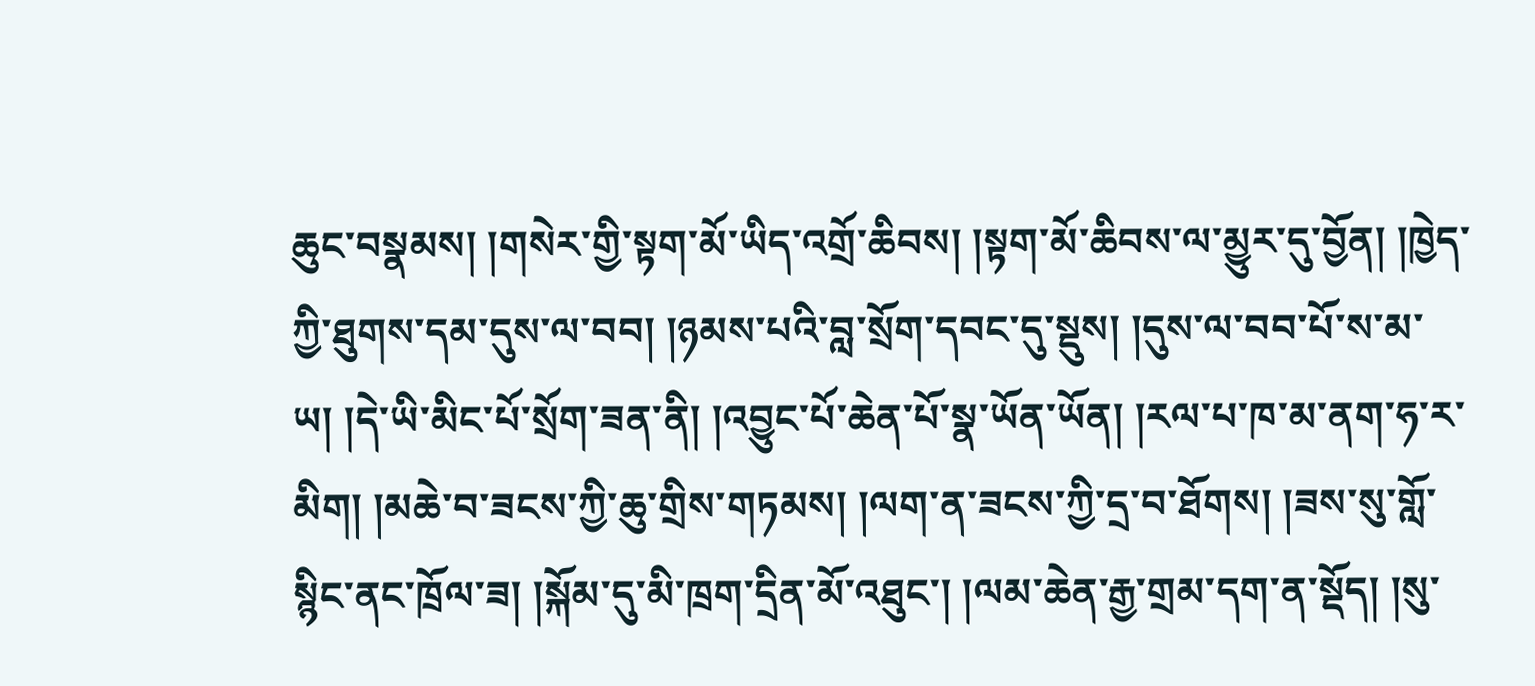ཆུང་བསྣམས། །གསེར་གྱི་སྟག་མོ་ཡིད་འགྲོ་ཆིབས། །སྟག་མོ་ཆིབས་ལ་མྱུར་དུ་བྱོན། །ཁྱེད་ཀྱི་ཐུགས་དམ་དུས་ལ་བབ། །ཉམས་པའི་བླ་སྲོག་དབང་དུ་སྡུས། །དུས་ལ་བབ་པོ་ས་མ་ཡ། །དེ་ཡི་མིང་པོ་སྲོག་ཟན་ནི། །འབྱུང་པོ་ཆེན་པོ་སྣ་ཡོན་ཡོན། །རལ་པ་ཁ་མ་ནག་ཧ་ར་མིག། །མཆེ་བ་ཟངས་ཀྱི་ཆུ་གྲིས་གཏམས། །ལག་ན་ཟངས་ཀྱི་དྲ་བ་ཐོགས། །ཟས་སུ་གློ་སྙིང་ནང་ཁྲོལ་ཟ། །སྐོམ་དུ་མི་ཁྲག་དྲིན་མོ་འཐུང་། །ལམ་ཆེན་རྒྱ་གྲམ་དག་ན་སྡོད། །སུ་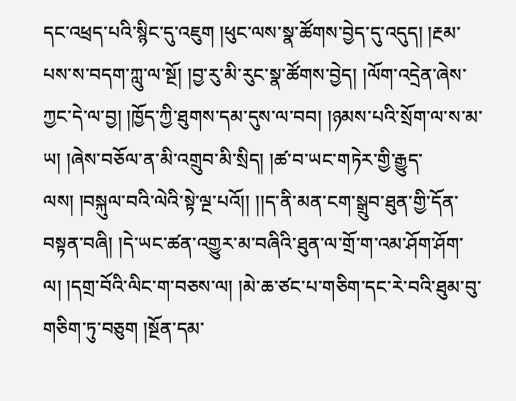དང་འཕྲད་པའི་སྙིང་དུ་འཇུག །ཕུང་ལས་སྣ་ཚོགས་བྱེད་དུ་འདུད། །རྔམ་པས་ས་བདག་ཀླུ་ལ་སྔོ། །བྱ་རུ་མི་རུང་སྣ་ཚོགས་བྱེད། །ལོག་འདྲེན་ཞེས་ཀྱང་དེ་ལ་བྱ། །ཁྱོད་ཀྱི་ཐུགས་དམ་དུས་ལ་བབ། །ཉམས་པའི་སྲོག་ལ་ས་མ་ཡ། །ཞེས་བཅོལ་ན་མི་འགྲུབ་མི་སྲིད། །ཚ་བ་ཡང་གཏེར་གྱི་རྒྱུད་ལས། །བསྐུལ་བའི་ལེའི་སྟེ་ལྔ་པའོ།། །།ད་ནི་མན་ངག་སྒྲུབ་ཐུན་གྱི་དོན་བསྟན་བཞི། །དེ་ཡང་ཚན་འགྱུར་མ་བཞིའི་ཐུན་ལ་གྲོ་ག་འམ་ཤོག་ཤོག་ལ། །དགྲ་བོའི་ལིང་ག་བཅས་ལ། །མེ་ཆ་ཙང་པ་གཅིག་དང་རེ་བའི་ཐུམ་བུ་གཅིག་ཏུ་བཅུག །སྔོན་དམ་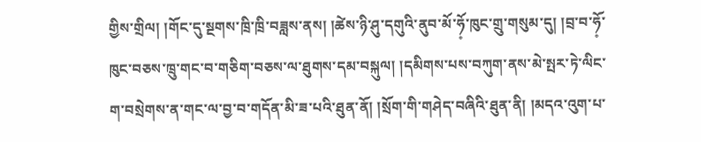གྱིས་གྲིལ། །གོང་དུ་སྔགས་ཁྲི་ཁྲི་བཟླས་ནས། །ཚེས་ཉི་ཤུ་དགུའི་ནུབ་མོ་ཧོ༷་ཁུང་གྲུ་གསུམ་དུ། །བྲ་བ་ཧོ༷་ཁུང་བཅས་ཁྲུ་གང་བ་གཅིག་བཅས་ལ་ཐུགས་དམ་བསྐུལ། །དམིགས་པས་བཀུག་ནས་མེ་སྤར་ཏེ་ལིང་ག་བསྲེགས་ན་གང་ལ་བྱ་བ་གདོན་མི་ཟ་པའི་ཐུན་ནོ། །སྲོག་གི་གཤེད་བཞིའི་ཐུན་ནི། །མདའ་འུག་པ་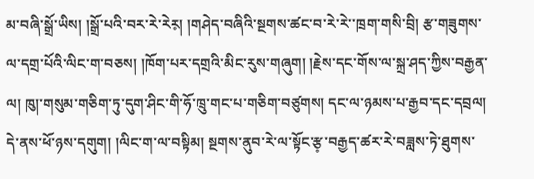མ་བཞི་སྒྲོ་ཡིས། །སྒྲོ་པའི་བར་རེ་རེར༷། །གཤེད་བཞིའི་སྔགས་ཚང་བ་རེ་རེ་་ཁྲག་གསི་བྲི། རྩ་གཟུགས་ལ་དགྲ་པོའི་ལིང་ག་བཅས། །ཁོག་པར་དགྲའི་མིང་རུས་གཞུག། །རྗེས་དང་གོས་ལ་སྐྲ་ཤད་ཀྱིས་བརྒྱན་ལ། ཁུ།་གསུམ་གཅིག་ཏུ་དུག་ཤིང་གི་ཧོ་ཁྲུ་གང་པ་གཅིག་བཙུགས། དང་ལ་ཉམས་པ་རྒྱབ་དང་དབྲལ། དེ་ནས་ཕོ་ཉས་དགུག། །ལིང་ག་ལ་བསྟིམ། སྔགས་ནུབ་རེ་ལ་སྟོང་རྩ༷་བརྒྱད་ཚར་རེ་བཟླས་ཏེ་ཐུགས་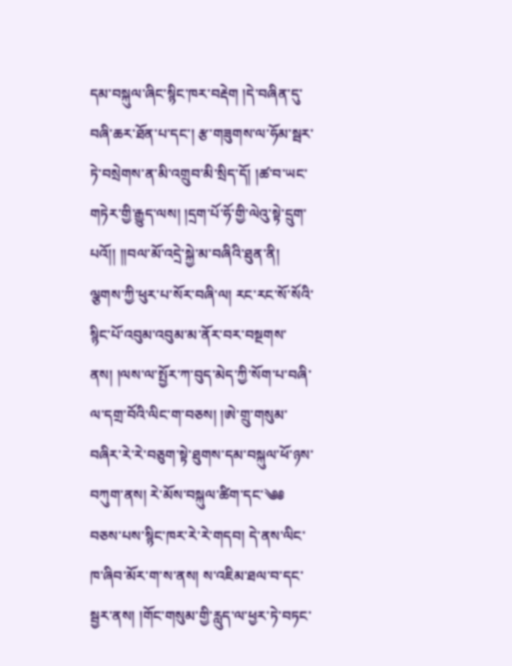དམ་བསྐུལ་ཞིང་སྙིང་ཁར་བརྡེག །དེ་བཞིན་དུ་བཞི་ཆར་ཐོན་པ་དང་། རྩ་གཟུགས་ལ་ཧོམ་སྦར་ཏེ་བསྲེགས་ན་མི་འགྲུབ་མི་སྲིད་དོ། །ཚ་བ་ཡང་གཏེར་གྱི་རྒྱུད་ལས། །དྲག་པོ་ཧོ་གྱི་ལེའུ་སྟེ་དྲུག་པའོ།། །།བལ་མོ་འདྲེ་སྐྱེ་མ་བཞིའི་ཐུན་ནི། ལྕགས་ཀྱི་ཕུར་པ་སོར་བཞི་ལ། རང་རང་སོ་སོའི་སྙིང་པོ་འབུམ་འབུམ་མ་ནོར་བར་བསྔགས་ནས། །ལས་ལ་སྤྱོར་ཀ་བུད་མེད་ཀྱི་སོག་པ་བཞི་ལ་དགྲ་བོའི་ལིང་ག་བཅས། །ཨེ་གྲུ་གསུམ་བཞིར་རེ་རེ་བཅུག་སྟེ་ཐུགས་དམ་བསྐུལ་ཕོ་ཉས་བཀུག་ནས། རེ་མོས་བསྐུལ་ཚིག་དང་༄༅ བཅས་པས་སྙིང་ཁར་རེ་རེ་གདབ། དེ་ནས་ལིང་ཁ་ཞིབ་མོར་ག་ས་ནས། ས་འཇིམ་ཐལ་བ་དང་སྦྱར་ནས། །གོང་གསུམ་གྱི་རླུད་ལ་ཕྱར་ཏེ་བཏང་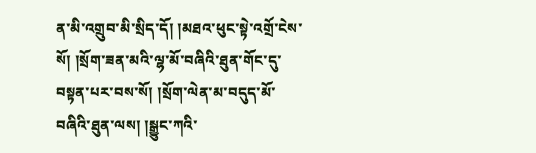ན་མི་འགྲུབ་མི་སྲིད་དོ། །མཐའ་ཕུང་སྟེ་འགྲོ་ངེས་སོ། །སྲོག་ཟན་མའི་ལྷ་མོ་བཞིའི་ཐུན་གོང་དུ་བསྟན་པར་བས་སོ། །སྲོག་ལེན་མ་བདུད་མོ་བཞིའི་ཐུན་ལས། །སྒྱུང་ཀའི་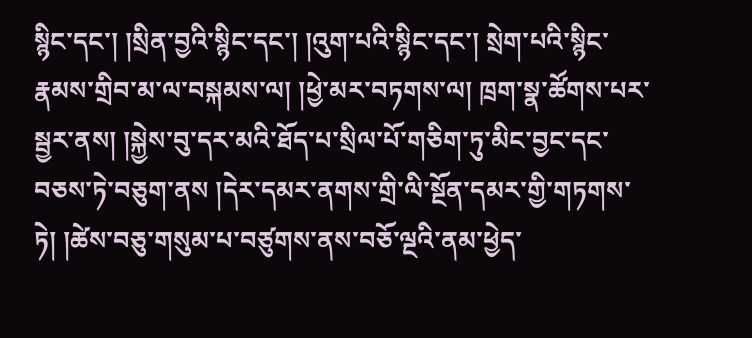སྙིང་དང་། །སྲིན་བྱའི་སྙིང་དང་། །འུག་པའི་སྙིང་དང་། སྲེག་པའི་སྙིང་རྣམས་གྲིབ་མ་ལ་བསྐམས་ལ། །ཕྱེ་མར་བཏགས་ལ། ཁྲག་སྣ་ཚོགས་པར་སྦྱར་ནས། །སྐྱེས་བུ་དར་མའི་ཐོད་པ་སྲིལ་པོ་གཅིག་ཏུ་མིང་བྱང་དང་བཅས་ཏེ་བཅུག་ནས །དེར་དམར་ནགས་གྲི་ལི་སྔོན་དམར་གྱི་གཏགས་ཏེ། །ཚེས་བཅུ་གསུམ་པ་བཙུགས་ནས་བཅོ་ལྔའི་ནམ་ཕྱེད་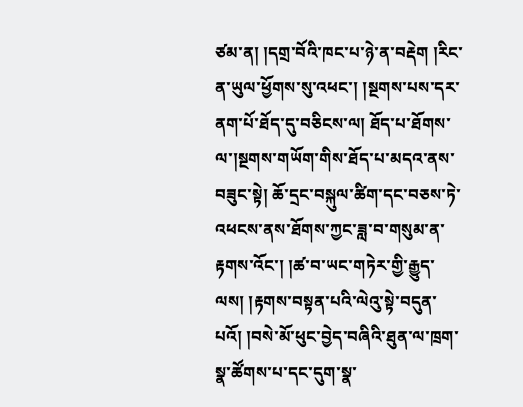ཙམ་ན། །དགྲ་བོའི་ཁང་པ་ཉེ་ན་བརྡེག །རིང་ན་ཡུལ་ཕྱོགས་སུ་འཕང་། །སྔགས་པས་དར་ནག་པོ་ཐོད་དུ་བཅིངས་ལ། ཐོད་པ་ཐོགས་ལ་།སྔགས་གཡོག་གིས་ཐོད་པ་མདའ་ནས་བཟུང་སྟེ། ཆོ་དྲང་བསྐུལ་ཚིག་དང་བཅས་ཏེ་འཕངས་ནས་ཐོགས་ཀྱང་ཟླ་བ་གསུམ་ན་རྟགས་འོང་། །ཚ་བ་ཡང་གཏེར་གྱི་རྒྱུད་ལས། །རྟགས་བསྟན་པའི་ལེའུ་སྟེ་བདུན་པའོ། །བསེ་མོ་ཕུང་བྱེད་བཞིའི་ཐུན་ལ་ཁྲག་སྣ་ཚོགས་པ་དང་དུག་སྣ་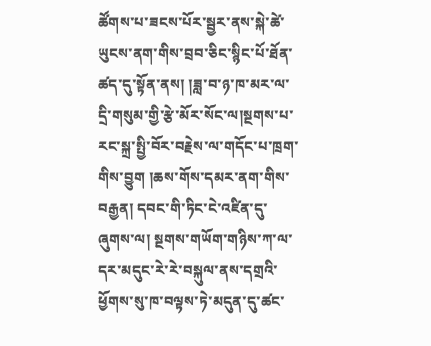ཚོགས་པ་ཟངས་པོར་སྦྱར་ནས་སྐེ་ཚེ་ཡུངས་ནག་གིས་བྲབ་ཅིང་སྙིང་པོ་ཐོན་ཚད་དུ་སྟོན་ནས། །ཟླ་བ་ཉ་ཁ་མར་ལ་དྲི་གསུམ་གྱི་རྩེ་མོར་སོང་ལ།སྔགས་པ་རང་སྐྲ་སྤྱི་བོར་བརྗེས་ལ་གདོང་པ་ཁྲག་གིས་བྱུག །ཆས་གོས་དམར་ནག་གིས་བརྒྱན། དབང་གི་ཏིང་ངེ་འཛིན་དུ་ཞུགས་ལ། སྔགས་གཡོག་གཉིས་ཀ་ལ་དར་མདུང་རེ་རེ་བསྐུལ་ནས་དགྲའི་ཕྱོགས་སུ་ཁ་བལྟས་ཏེ་མདུན་དུ་ཚང་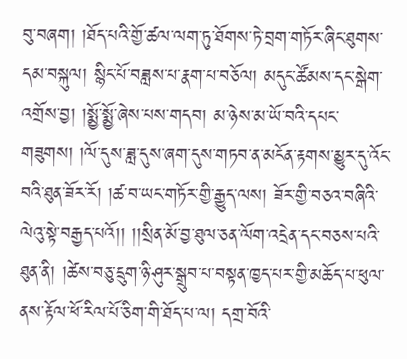བུ་བཞག། །ཐོད་པའི་གྱོ་ཚལ་ལག་ཏུ་ཐོགས་ཏེ་བྲག་གཏོར་ཞིང་ཐུགས་དམ་བསྐུལ། སྙིང་པོ་བཟླས་པ་རྣག་པ་བཅོལ། མདུང་ཚོམས་དང་སྒེག་འགྲོས་བྱ། །སྨྱོ་སྨྱོ་ཞེས་པས་གདབ། མ་ཉེས་མ་ཡོ་བའི་དཔང་གཟུགས། །ལོ་དུས་ཟླ་དུས་ཞག་དུས་གཏབ་ན་མངོན་རྟགས་མྱུར་དུ་འོང་བའི་ཐུན་ཟོར་རོ། །ཚ་བ་ཡང་གཏོར་གྱི་རྒྱུད་ལས། ཟོར་གྱི་བཅའ་བཞིའི་ལེའུ་སྟེ་བརྒྱད་པའོ།། །།སྲིན་མོ་བྱ་ཐུལ་ཅན་ལོག་འདྲེན་དང་བཅས་པའི་ཐུན་ནི། །ཚེས་བཅུ་དྲུག་ཉི་ཤུར་སྒྲུབ་པ་བསྟན་ཁྱད་པར་གྱི་མཆོད་པ་ཕུལ་ནས་རྟོལ་ཕོ་རིལ་པོ་ཅིག་གི་ཐོད་པ་ལ། དགྲ་བོའི་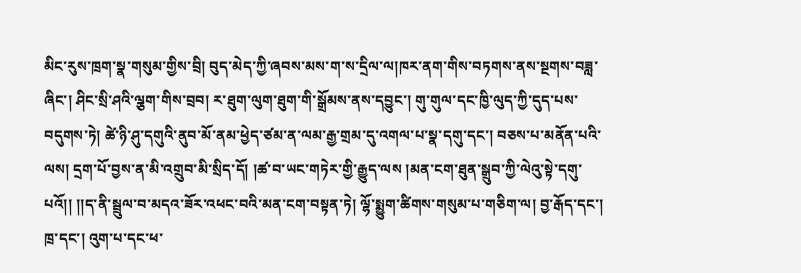མིང་རུས་ཁྲག་སྣ་གསུམ་གྱིས་བྲི། བུད་མེད་ཀྱི་ཞབས་མས་ག་ས་དྲིལ་ལ།ཁར་ནག་གིས་བཏགས་ནས་སྔགས་བཟླ་ཞིང་། ཤིང་སྲི་ཤའི་ལྕག་གིས་བྲབ། ར་ཐུག་ལུག་ཐུག་གི་སྒྲོམས་ནས་དབྱུང་། གུ་གུལ་དང་ཁྱི་ལུད་ཀྱི་དུད་པས་བདུགས་ཏེ། ཚེ་ཉི་ཤུ་དགུའི་ནུབ་མོ་ནམ་ཕྱེད་ཙམ་ན་ལམ་རྒྱ་གྲམ་དུ་འགལ་པ་སྣ་དགུ་དང་། བཅས་པ་མནོན་པའི་ལས། དྲག་པོ་བྱས་ན་མི་འགྲུབ་མི་སྲིད་དོ། །ཚ་བ་ཡང་གཏེར་གྱི་རྒྱུད་ལས །མན་ངག་ཐུན་སྒྲུབ་ཀྱི་ལེའུ་སྟེ་དགུ་པའོ།། །།ད་ནི་སྦྲུལ་བ་མདའ་ཟོར་འཕང་བའི་མན་ངག་བསྟན་ཏེ། ལྷོ་སྨྱུག་ཚིགས་གསུམ་པ་གཅིག་ལ། བྱ་རྒོད་དང་། ཁྲ་དང་། འུག་པ་དང་ཕ་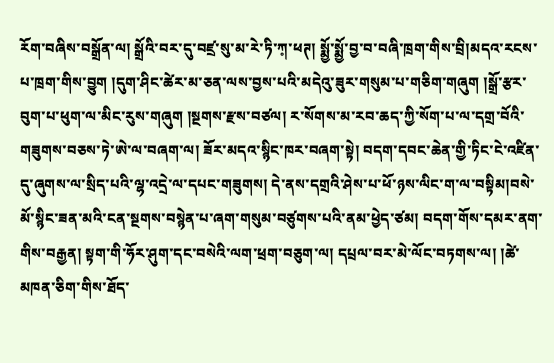རོག་བཞིས་བསྒྲོན་ལ། སྒྲོའི་བར་དུ་བཛྲ་སུ་མ་རེ་ཏི་ཀ༷་ཕཊ། སྨྱོ་སྨྱོ་བྱ་བ་བཞི་ཁྲག་གིས་བྲི།མདའ་རངས་པ་ཁྲག་གིས་བྱུག །དུག་ཤིང་ཚེར་མ་ཅན་ལས་བྱས་པའི་མདེའུ་ཟུར་གསུམ་པ་གཅིག་གཞུག །སྒྲོ་རྩར་བུག་པ་ཕུག་ལ་མིང་རུས་གཞུག །སྔགས་རྫས་བཙལ། ར་སོགས་མ་རབ་ཆད་ཀྱི་སོག་པ་ལ་དགྲ་བོའི་གཟུགས་བཅས་ཏེ་ཨེ་ལ་བཞག་ལ། ཟོར་མདའ་སྙིང་ཁར་བཞག་སྟེ། བདག་དབང་ཆེན་གྱི་ཏིང་ངེ་འཛིན་དུ་ཞུགས་ལ་སྲིད་པའི་ལྷ་འདྲེ་ལ་དཔང་གཟུགས། དེ་ནས་དགྲའི་ཤེས་པ་ཕོ་ཉས་ལིང་ག་ལ་བསྟིམ།བསེ་མོ་སྙིང་ཟན་མའི་ངན་སྔགས་བསྙེན་པ་ཞག་གསུམ་བཙུགས་པའི་ནམ་ཕྱེད་ཙམ། བདག་གོས་དམར་ནག་གིས་བརྒྱན། སྟག་གི་ཧོར་ཤུག་དང་བསེའི་ལག་ཕྲག་བཅུག་ལ། དཔྲལ་བར་མེ་ལོང་བཏགས་ལ། །ཚེ་མཁན་ཅིག་གིས་ཐོད་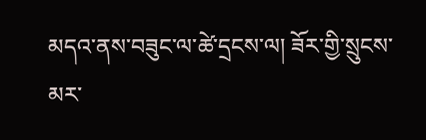མདའ་ནས་བཟུང་ལ་ཚེ་དྲངས་ལ། ཟོར་གྱི་སྲུངས་མར་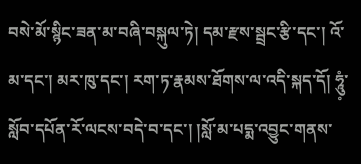བསེ་མོ་སྙིང་ཟན་མ་བཞི་བསྐུལ་ཏེ། དམ་རྫས་སྦྲང་རྩི་དང་། འོ་མ་དང་། མར་ཁུ་དང་། རག་ཏ་རྣམས་ཐོགས་ལ་འདི་སྐད་དོ། ཧཱུཾ༷་སློབ་དཔོན་རོ་ལངས་བདེ་བ་དང་། །སློ་མ་པདྨ་འབྱུང་གནས་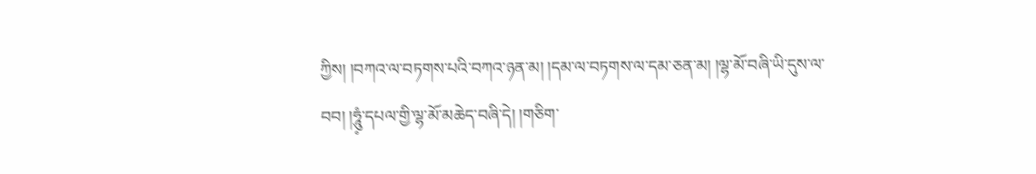ཀྱིས། །བཀའ་ལ་བཏགས་པའི་བཀའ་ཉན་མ། །དམ་ལ་བཏགས་ལ་དམ་ཅན་མ། །ལྷ་མོ་བཞི་ཡི་དུས་ལ་བབ། །ཧཱུཾ༷་དཔལ་གྱི་ལྷ་མོ་མཆེད་བཞི་དེ། །གཅིག་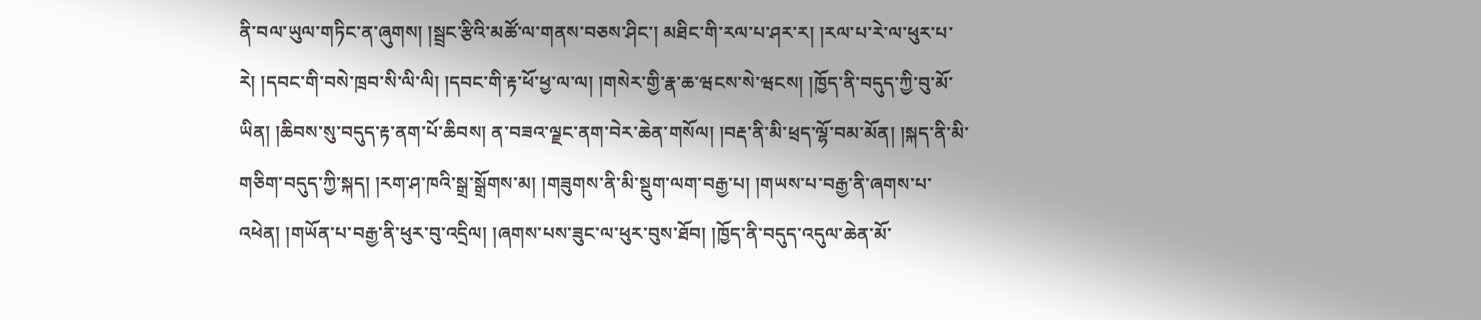ནི་བལ་ཡུལ་གཏིང་ན་ཞུགས། །སྦྲང་རྩིའི་མཚོ་ལ་གནས་བཅས་ཤིང་། མཐིང་གི་རལ་པ་ཤར་ར། །རལ་པ་རེ་ལ་ཕུར་པ་རེ། །དབང་གི་བསེ་ཁྲབ་སི་ལི་ལི། །དབང་གི་རྟ་ཕོ་ཕྱ་ལ་ལ། །གསེར་གྱི་རྣ་ཆ་ཝངས་སེ་ཝངས། །ཁྱོད་ནི་བདུད་ཀྱི་བུ་མོ་ཡིན། །ཆིབས་སུ་བདུད་རྟ་ནག་པོ་ཆིབས། ན་བཟའ་ལྗང་ནག་བེར་ཆེན་གསོལ། །བརྡ་ནི་མི་ཕྲད་ལྷོ་བམ་མོན། །སྐད་ནི་མི་གཅིག་བདུད་ཀྱི་སྐད། །རག་ཤ་ཁའི་སྒྲ་སྒྲོགས་མ། །གཟུགས་ནི་མི་སྡུག་ལག་བརྒྱ་པ། །གཡས་པ་བརྒྱ་ནི་ཞགས་པ་འཕེན། །གཡོན་པ་བརྒྱ་ནི་ཕུར་བུ་འདྲིལ། །ཞགས་པས་ཟུང་ལ་ཕུར་བུས་ཐོབ། །ཁྱོད་ནི་བདུད་འདུལ་ཆེན་མོ་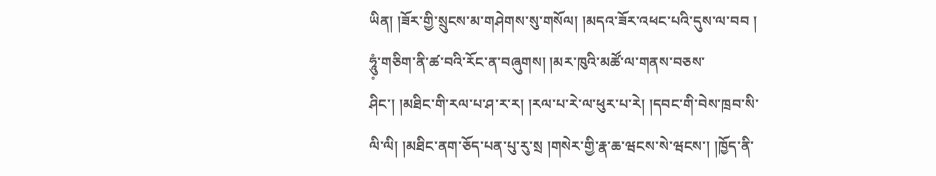ཡིན། །ཟོར་གྱི་སྲུངས་མ་གཤེགས་སུ་གསོལ། །མདའ་ཟོར་འཕང་པའི་དུས་ལ་བབ ། ཧཱུཾ༷་གཅིག་ནི་ཚ་བའི་རོང་ན་བཞུགས། །མར་ཁུའི་མཚོ་ལ་གནས་བཅས་ཤིང་། །མཐིང་གི་རལ་པ་ཤ་ར་ར། །རལ་པ་རེ་ལ་ཕུར་པ་རེ། །དབང་གི་བེས་ཁྲབ་སི་ལི་ལི། །མཐིང་ནག་ཅོད་པན་པུ་རུ་སྲ །གསེར་གྱི་རྣ་ཆ་ཝངས་སེ་ཝངས་། །ཁྱོད་ནི་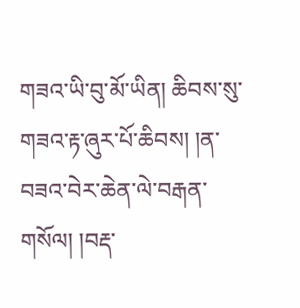གཟའ་ཡི་བུ་མོ་ཡིན། ཆིབས་སུ་གཟའ་རྟ་ཞུར་པོ་ཆིབས། །ན་བཟའ་བེར་ཆེན་ལེ་བརྒན་གསོལ། །བརྡ་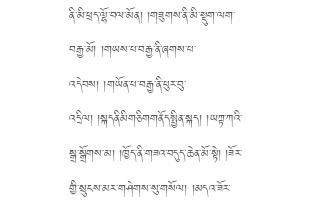ནི་མི་ཕྲད་ལྷོ་བལ་མོན། །གཟུགས་ནི་མི་སྡུག་ལག་བརྒྱ་མོ། །གཡས་པ་བརྒྱ་ནི་ཞགས་པ་འདེབས། །གཡོན་པ་བརྒྱ་ནི་ཕུར་བུ་འདྲིལ། །སྐདནིམིགཅིགགནོདསྤྱིན་སྐད། །ཡཀྟ་ཀའི་སྒྲ་སྒྲོགས་མ། །ཁྱོད་ནི་གཟའ་བདུད་ཆེན་མོ་སྟེ། །ཟོར་གྱི་སྲུངས་མར་གཤེགས་སུ་གསོལ། །མདའ་ཟོར་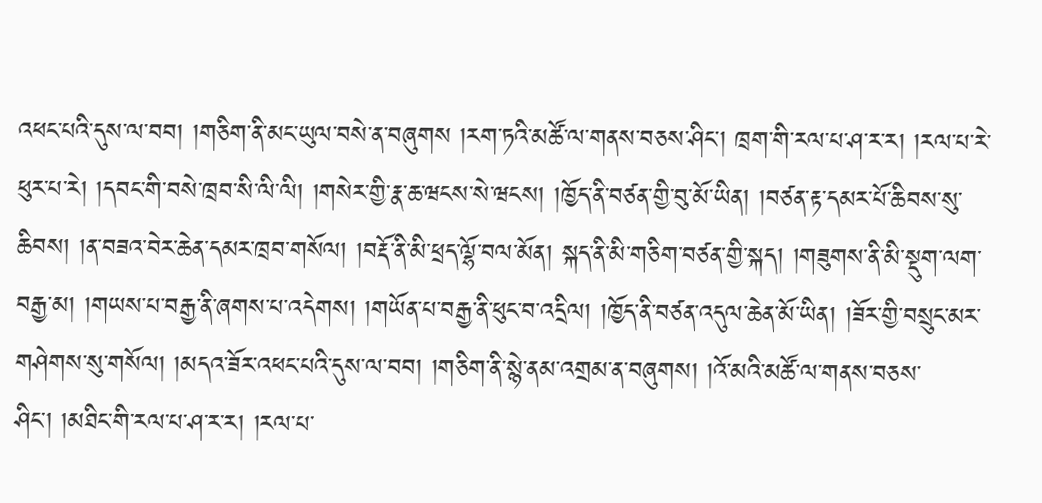འཕང་པའི་དུས་ལ་བབ། །གཅིག་ནི་མང་ཡུལ་བསེ་ན་བཞུགས །རག་ཏའི་མཚོ་ལ་གནས་བཅས་ཤིང་། ཁྲག་གི་རལ་པ་ཤ་ར་ར། །རལ་པ་རེ་ཕུར་པ་རེ། །དབང་གི་བསེ་ཁྲབ་སི་ལི་ལི། །གསེར་གྱི་རྣ་ཆ་ཝངས་སེ་ཝངས། །ཁྱོད་ནི་བཙན་གྱི་བུ་མོ་ཡིན། །བཙན་རྟ་དམར་པོ་ཆིབས་སུ་ཆིབས། །ན་བཟའ་བེར་ཆེན་དམར་ཁྲབ་གསོལ། །བརྡོ་ནི་མི་ཕྲད་ལྷོ་བལ་མོན། སྐད་ནི་མི་གཅིག་བཙན་གྱི་སྐད། །གཟུགས་ནི་མི་སྡུག་ལག་བརྒྱ་མ། །གཡས་པ་བརྒྱ་ནི་ཞགས་པ་འདེགས། །གཡོན་པ་བརྒྱ་ནི་ཕུང་བ་འདྲིལ། །ཁྱོད་ནི་བཙན་འདུལ་ཆེན་མོ་ཡིན། །ཟོར་གྱི་བསྲུང་མར་གཤེགས་སུ་གསོལ། །མདའ་ཟོར་འཕང་པའི་དུས་ལ་བབ། །གཅིག་ནི་སྙེ་ནམ་འགྲམ་ན་བཞུགས། །འོ་མའི་མཚོ་ལ་གནས་བཅས་ཤིང་། །མཐིང་གི་རལ་པ་ཤ་ར་ར། །རལ་པ་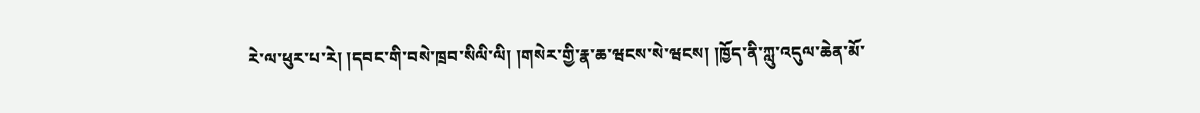རེ་ལ་ཕུར་པ་རེ། །དབང་གི་བསེ་ཁྲབ་སིལི་ལི། །གསེར་གྱི་རྣ་ཆ་ཝངས་སེ་ཝངས། །ཁྱོད་ནི་ཀླུ་འདུལ་ཆེན་མོ་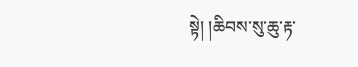སྟེ། །ཆིབས་སུ་ཆུ་རྟ་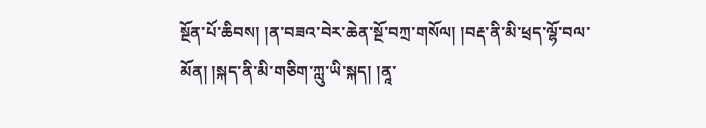སྔོན་པོ་ཆིབས། །ན་བཟའ་བེར་ཆེན་སྔོ་བཀྲ་གསོལ། །བརྡ་ནི་མི་ཕྲད་ལྷོ་བལ་མོན། །སྐད་ནི་མི་གཅིག་ཀླུ་ཡི་སྐད། །ནཱ་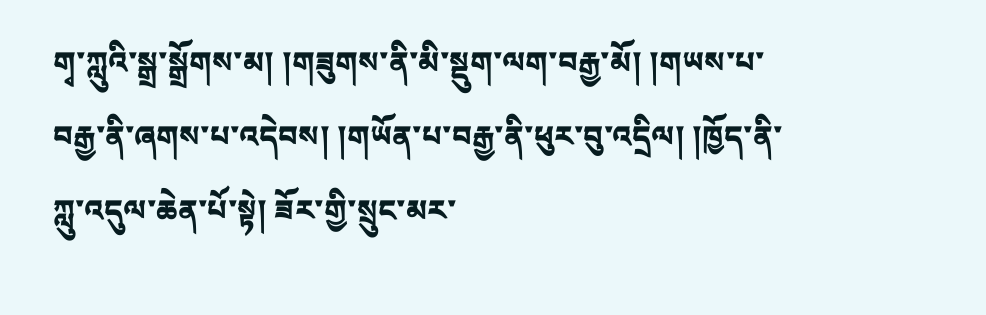གྭ་ཀླུའི་སྒྲ་སྒྲོགས་མ། །གཟུགས་ནི་མི་སྡུག་ལག་བརྒྱ་མོ། །གཡས་པ་བརྒྱ་ནི་ཞགས་པ་འདེབས། །གཡོན་པ་བརྒྱ་ནི་ཕུར་བུ་འདྲིལ། །ཁྱོད་ནི་ཀླུ་འདུལ་ཆེན་པོ་སྟེ། ཟོར་གྱི་སྲུང་མར་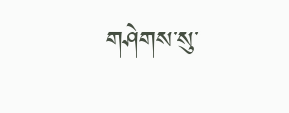གཤེགས་སུ་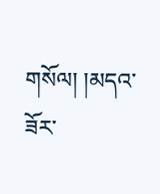གསོལ། །མདའ་ཟོར་